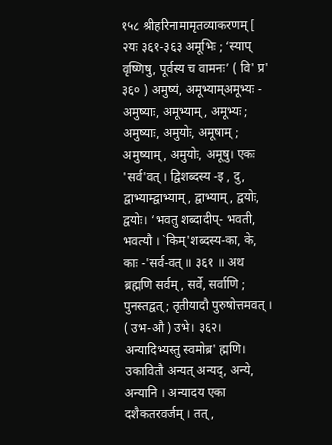१५८ श्रीहरिनामामृतव्याकरणम् [ २यः ३६१-३६३ अमूभिः ; ‘स्याप् वृष्णिषु, पूर्वस्य च वामनः’ ( वि' प्र' ३६० ) अमुष्यं, अमूभ्याम्अमूभ्यः - अमुष्याः, अमूभ्याम्, अमूभ्यः ; अमुष्याः, अमुयोः, अमूषाम् ; अमुष्याम्, अमुयोः, अमूषु। एकः 'सर्व'वत् । द्विशब्दस्य -इ , दु, द्वाभ्याम्द्वाभ्याम्, द्वाभ्याम्, द्वयोः, द्वयोः। ‘भवतु शब्दादीप्- भवती, भवत्यौ । `किम्'शब्दस्य-का, के, काः -'सर्व-वत् ॥ ३६१ ॥ अथ ब्रह्मणि सर्वम्, सर्वे, सर्वाणि ; पुनस्तद्वत् ; तृतीयादौ पुरुषोत्तमवत् । ( उभ-औ ) उभे। ३६२। अन्यादिभ्यस्तु स्वमोब्र' ह्मणि। उकावितौ अन्यत् अन्यद्, अन्ये, अन्यानि । अन्यादय एका दशैकतरवर्जम् । तत्,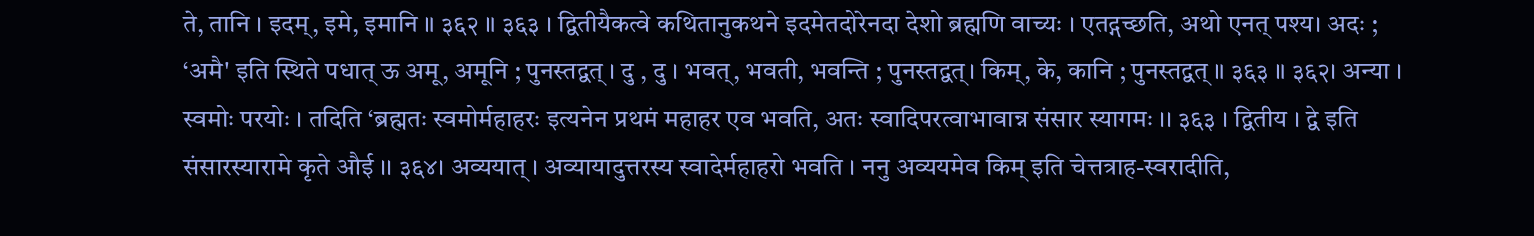ते, तानि । इदम्, इमे, इमानि ॥ ३६२ ॥ ३६३ । द्वितीयैकत्वे कथितानुकथने इदमेतदोरेनदा देशो ब्रह्मणि वाच्यः । एतद्गच्छति, अथो एनत् पश्य। अदः ; ‘अमै' इति स्थिते पधात् ऊ अमू, अमूनि ; पुनस्तद्वत् । दु , दु । भवत्, भवती, भवन्ति ; पुनस्तद्वत्। किम्, के, कानि ; पुनस्तद्वत् ॥ ३६३ ॥ ३६२। अन्या । स्वमोः परयोः । तदिति ‘ब्रह्मतः स्वमोर्महाहरः इत्यनेन प्रथमं महाहर एव भवति, अतः स्वादिपरत्वाभावान्न संसार स्यागमः ।। ३६३ । द्वितीय । द्वे इति संसारस्यारामे कृते औई ।। ३६४। अव्ययात् । अव्यायादुत्तरस्य स्वादेर्महाहरो भवति । ननु अव्ययमेव किम् इति चेत्तत्राह-स्वरादीति,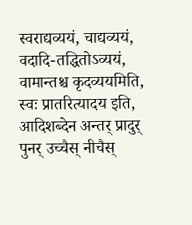स्वराद्यव्ययं, चाद्यव्ययं, वदादि-तद्धितोऽव्ययं, वामान्तश्च कृदव्ययमिति, स्वः प्रातरित्यादय इति, आदिशब्देन अन्तर् प्रादुर् पुनर् उच्चैस् नीचैस्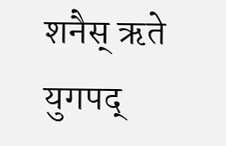शनैस् ऋते युगपद्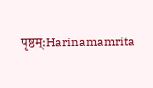पृष्ठम्:Harinamamrita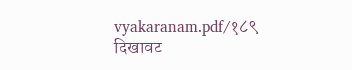vyakaranam.pdf/१८९
दिखावट